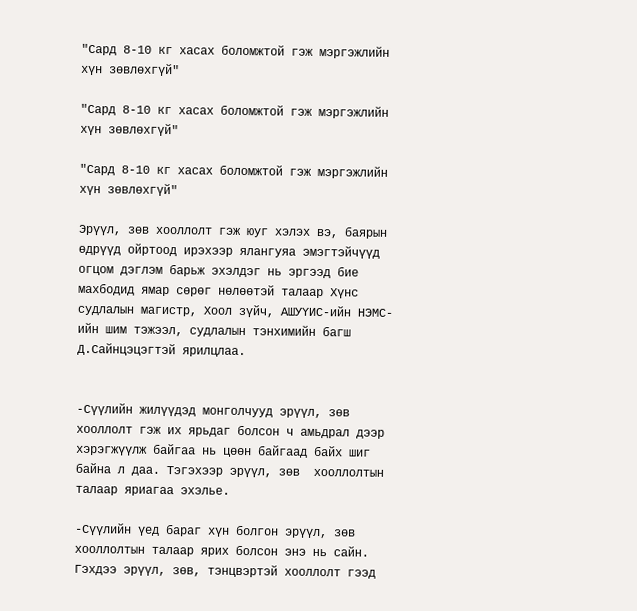"Сард 8-10 кг хасах боломжтой гэж мэргэжлийн хүн зөвлөхгүй"

"Сард 8-10 кг хасах боломжтой гэж мэргэжлийн хүн зөвлөхгүй"

"Сард 8-10 кг хасах боломжтой гэж мэргэжлийн хүн зөвлөхгүй"

Эрүүл, зөв хооллолт гэж юуг хэлэх вэ, баярын өдрүүд ойртоод ирэхээр ялангуяа эмэгтэйчүүд огцом дэглэм барьж эхэлдэг нь эргээд бие махбодид ямар сөрөг нөлөөтэй талаар Хүнс судлалын магистр, Хоол зүйч, АШУҮИС-ийн НЭМС-ийн шим тэжээл, судлалын тэнхимийн багш Д.Сайнцэцэгтэй ярилцлаа.


-Сүүлийн жилүүдэд монголчууд эрүүл, зөв хооллолт гэж их ярьдаг болсон ч амьдрал дээр хэрэгжүүлж байгаа нь цөөн байгаад байх шиг байна л даа. Тэгэхээр эрүүл, зөв  хооллолтын талаар яриагаа эхэлье.

-Сүүлийн үед бараг хүн болгон эрүүл, зөв хооллолтын талаар ярих болсон энэ нь сайн. Гэхдээ эрүүл, зөв, тэнцвэртэй хооллолт гээд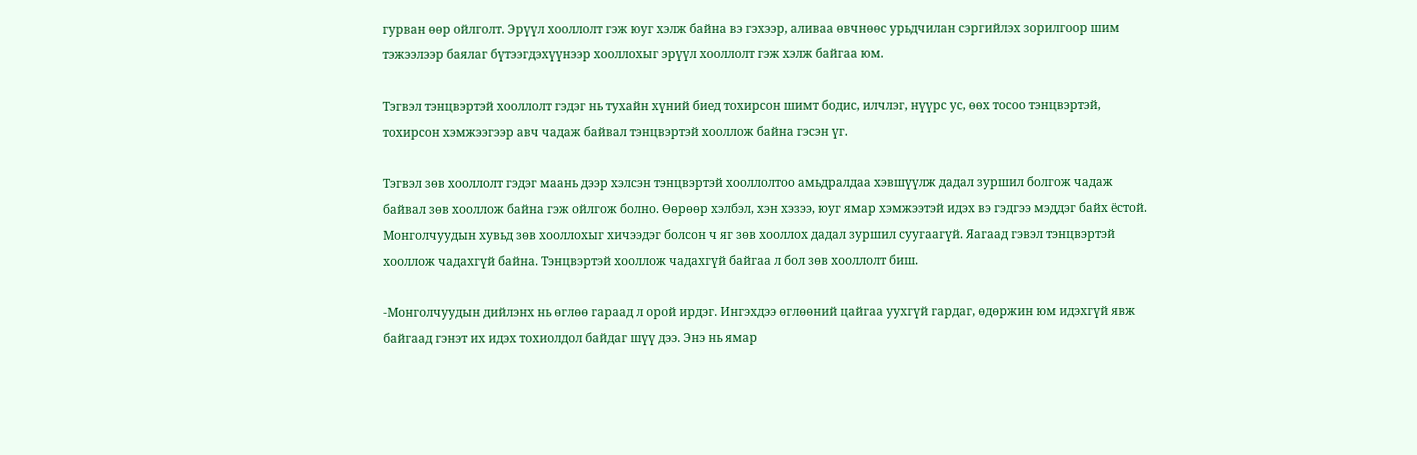гурван өөр ойлголт. Эрүүл хооллолт гэж юуг хэлж байна вэ гэхээр, аливаа өвчнөөс урьдчилан сэргийлэх зорилгоор шим тэжээлээр баялаг бүтээгдэхүүнээр хооллохыг эрүүл хооллолт гэж хэлж байгаа юм.

Тэгвэл тэнцвэртэй хооллолт гэдэг нь тухайн хүний биед тохирсон шимт бодис, илчлэг, нүүрс ус, өөх тосоо тэнцвэртэй, тохирсон хэмжээгээр авч чадаж байвал тэнцвэртэй хооллож байна гэсэн үг.

Тэгвэл зөв хооллолт гэдэг маань дээр хэлсэн тэнцвэртэй хооллолтоо амьдралдаа хэвшүүлж дадал зуршил болгож чадаж байвал зөв хооллож байна гэж ойлгож болно. Өөрөөр хэлбэл, хэн хэзээ, юуг ямар хэмжээтэй идэх вэ гэдгээ мэддэг байх ёстой. Монголчуудын хувьд зөв хооллохыг хичээдэг болсон ч яг зөв хооллох дадал зуршил суугаагүй. Яагаад гэвэл тэнцвэртэй хооллож чадахгүй байна. Тэнцвэртэй хооллож чадахгүй байгаа л бол зөв хооллолт биш.

-Монголчуудын дийлэнх нь өглөө гараад л орой ирдэг. Ингэхдээ өглөөний цайгаа уухгүй гардаг, өдөржин юм идэхгүй явж байгаад гэнэт их идэх тохиолдол байдаг шүү дээ. Энэ нь ямар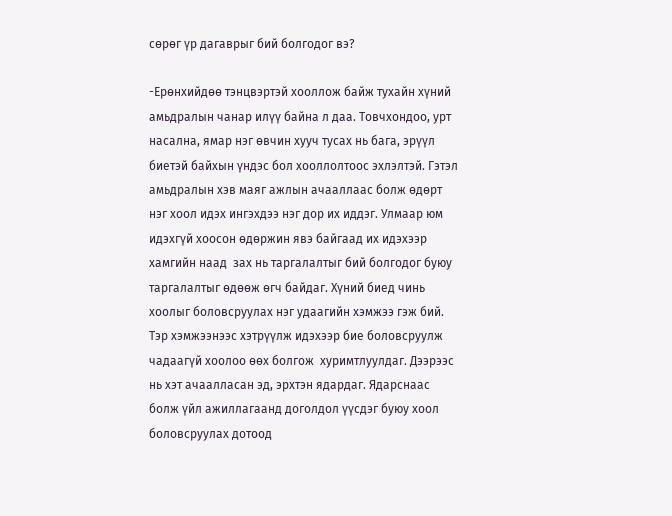сөрөг үр дагаврыг бий болгодог вэ?

-Ерөнхийдөө тэнцвэртэй хооллож байж тухайн хүний амьдралын чанар илүү байна л даа. Товчхондоо, урт насална, ямар нэг өвчин хууч тусах нь бага, эрүүл биетэй байхын үндэс бол хооллолтоос эхлэлтэй. Гэтэл амьдралын хэв маяг ажлын ачааллаас болж өдөрт нэг хоол идэх ингэхдээ нэг дор их иддэг. Улмаар юм идэхгүй хоосон өдөржин явэ байгаад их идэхээр хамгийн наад  зах нь таргалалтыг бий болгодог буюу таргалалтыг өдөөж өгч байдаг. Хүний биед чинь хоолыг боловсруулах нэг удаагийн хэмжээ гэж бий. Тэр хэмжээнээс хэтрүүлж идэхээр бие боловсруулж чадаагүй хоолоо өөх болгож  хуримтлуулдаг. Дээрээс нь хэт ачаалласан эд, эрхтэн ядардаг. Ядарснаас болж үйл ажиллагаанд доголдол үүсдэг буюу хоол боловсруулах дотоод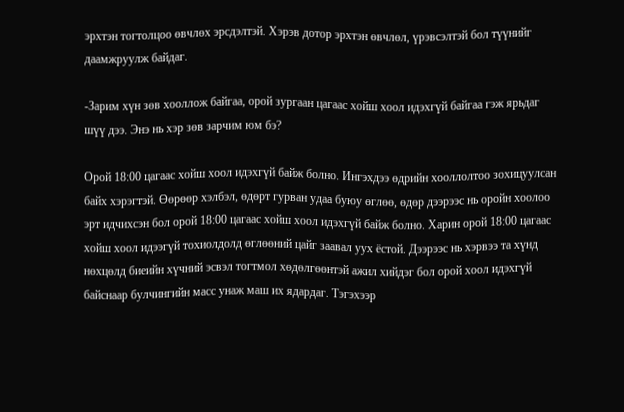эрхтэн тогтолцоо өвчлөх эрсдэлтэй. Хэрэв дотор эрхтэн өвчлөл, үрэвсэлтэй бол түүнийг даамжруулж байдаг.

-Зарим хүн зөв хооллож байгаа, орой зургаан цагаас хойш хоол идэхгүй байгаа гэж ярьдаг шүү дээ. Энэ нь хэр зөв зарчим юм бэ?

Орой 18:00 цагаас хойш хоол идэхгүй байж болно. Ингэхдээ өдрийн хооллолтоо зохицуулсан байх хэрэгтэй. Өөрөөр хэлбэл, өдөрт гурван удаа буюу өглөө, өдөр дээрээс нь оройн хоолоо эрт идчихсэн бол орой 18:00 цагаас хойш хоол идэхгүй байж болно. Харин орой 18:00 цагаас хойш хоол идээгүй тохиолдолд өглөөний цайг заавал уух ёстой. Дээрээс нь хэрвээ та хүнд нөхцөлд биеийн хүчний эсвэл тогтмол хөдөлгөөнтэй ажил хийдэг бол орой хоол идэхгүй байснаар булчингийн масс унаж маш их ядардаг. Тэгэхээр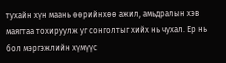тухайн хүн маань өөрийнхөө ажил, амьдралын хэв маягтаа тохируулж уг сонголтыг хийх нь чухал. Ер нь бол мэргэжлийн хүмүүс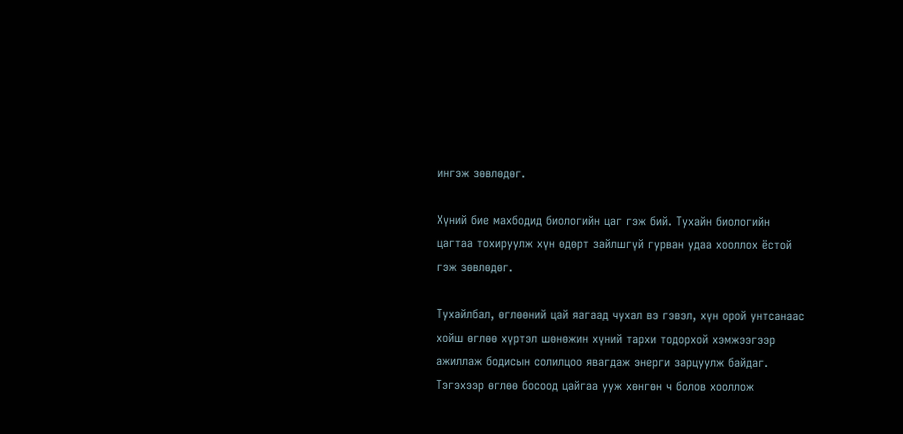ингэж зөвлөдөг.

Хүний бие махбодид биологийн цаг гэж бий. Тухайн биологийн цагтаа тохируулж хүн өдөрт зайлшгүй гурван удаа хооллох ёстой гэж зөвлөдөг.

Тухайлбал, өглөөний цай яагаад чухал вэ гэвэл, хүн орой унтсанаас хойш өглөө хүртэл шөнөжин хүний тархи тодорхой хэмжээгээр ажиллаж бодисын солилцоо явагдаж энерги зарцуулж байдаг. Тэгэхээр өглөө босоод цайгаа ууж хөнгөн ч болов хооллож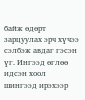байж өдөрт зарцуулах эрч хүчээ сэлбэж авдаг гэсэн үг. Ингээд өглөө идсэн хоол шингээд ирэхээр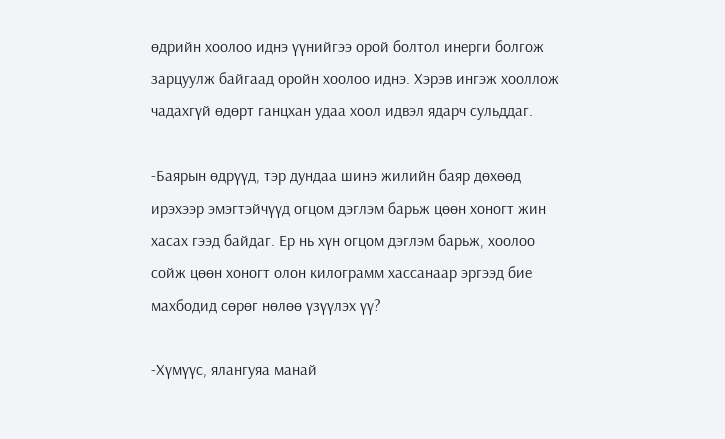өдрийн хоолоо иднэ үүнийгээ орой болтол инерги болгож зарцуулж байгаад оройн хоолоо иднэ. Хэрэв ингэж хооллож чадахгүй өдөрт ганцхан удаа хоол идвэл ядарч сульддаг.

-Баярын өдрүүд, тэр дундаа шинэ жилийн баяр дөхөөд ирэхээр эмэгтэйчүүд огцом дэглэм барьж цөөн хоногт жин хасах гээд байдаг. Ер нь хүн огцом дэглэм барьж, хоолоо сойж цөөн хоногт олон килограмм хассанаар эргээд бие махбодид сөрөг нөлөө үзүүлэх үү?

-Хүмүүс, ялангуяа манай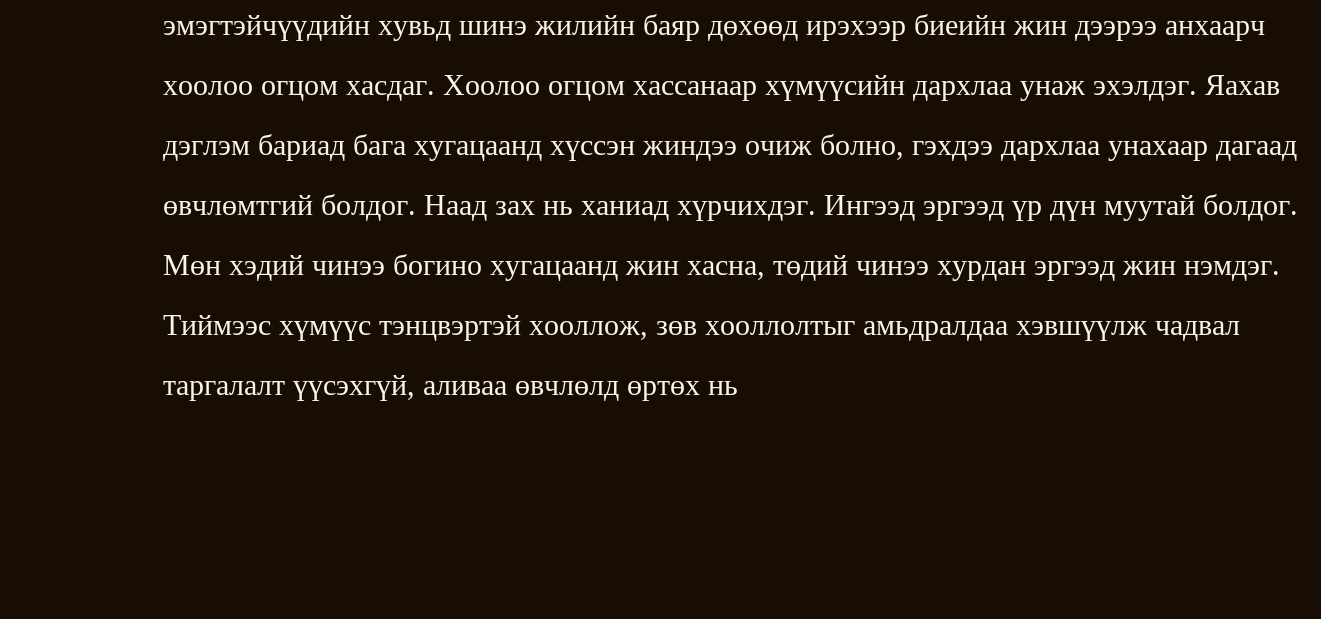эмэгтэйчүүдийн хувьд шинэ жилийн баяр дөхөөд ирэхээр биеийн жин дээрээ анхаарч хоолоо огцом хасдаг. Хоолоо огцом хассанаар хүмүүсийн дархлаа унаж эхэлдэг. Яахав дэглэм бариад бага хугацаанд хүссэн жиндээ очиж болно, гэхдээ дархлаа унахаар дагаад өвчлөмтгий болдог. Наад зах нь ханиад хүрчихдэг. Ингээд эргээд үр дүн муутай болдог. Мөн хэдий чинээ богино хугацаанд жин хасна, төдий чинээ хурдан эргээд жин нэмдэг. Тиймээс хүмүүс тэнцвэртэй хооллож, зөв хооллолтыг амьдралдаа хэвшүүлж чадвал таргалалт үүсэхгүй, аливаа өвчлөлд өртөх нь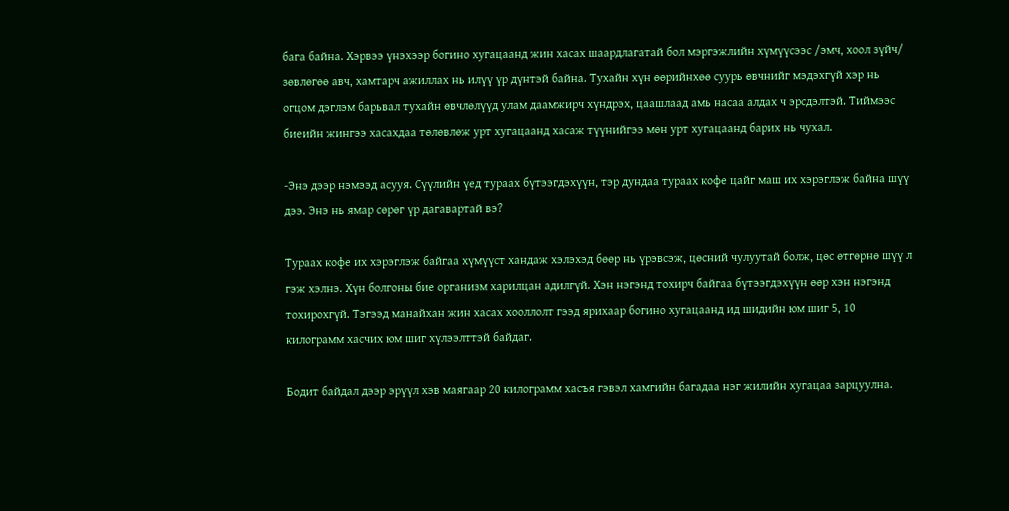бага байна. Хэрвээ үнэхээр богино хугацаанд жин хасах шаардлагатай бол мэргэжлийн хүмүүсээс /эмч, хоол зүйч/ зөвлөгөө авч, хамтарч ажиллах нь илүү үр дүнтэй байна. Тухайн хүн өөрийнхөө суурь өвчнийг мэдэхгүй хэр нь огцом дэглэм барьвал тухайн өвчлөлүүд улам даамжирч хүндрэх, цаашлаад амь насаа алдах ч эрсдэлтэй. Тиймээс биеийн жингээ хасахдаа төлөвлөж урт хугацаанд хасаж түүнийгээ мөн урт хугацаанд барих нь чухал.

-Энэ дээр нэмээд асууя. Сүүлийн үед тураах бүтээгдэхүүн, тэр дундаа тураах кофе цайг маш их хэрэглэж байна шүү дээ. Энэ нь ямар сөрөг үр дагавартай вэ?

Тураах кофе их хэрэглэж байгаа хүмүүст хандаж хэлэхэд бөөр нь үрэвсэж, цөсний чулуутай болж, цөс өтгөрнө шүү л гэж хэлнэ. Хүн болгоны бие организм харилцан адилгүй. Хэн нэгэнд тохирч байгаа бүтээгдэхүүн өөр хэн нэгэнд тохирохгүй. Тэгээд манайхан жин хасах хооллолт гээд ярихаар богино хугацаанд ид шидийн юм шиг 5, 10 килограмм хасчих юм шиг хүлээлттэй байдаг.

Бодит байдал дээр эрүүл хэв маягаар 20 килограмм хасъя гэвэл хамгийн багадаа нэг жилийн хугацаа зарцуулна.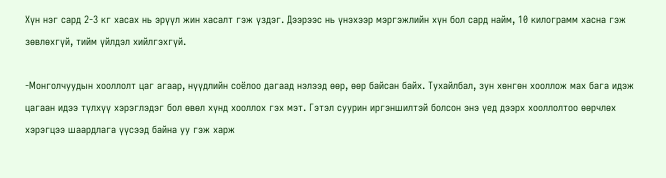Хүн нэг сард 2-3 кг хасах нь эрүүл жин хасалт гэж үздэг. Дээрээс нь үнэхээр мэргэжлийн хүн бол сард найм, 10 килограмм хасна гэж зөвлөхгүй, тийм үйлдэл хийлгэхгүй.

-Монголчуудын хооллолт цаг агаар, нүүдлийн соёлоо дагаад нэлээд өөр, өөр байсан байх. Тухайлбал, зун хөнгөн хооллож мах бага идэж цагаан идээ түлхүү хэрэглэдэг бол өвөл хүнд хооллох гэх мэт. Гэтэл суурин иргэншилтэй болсон энэ үед дээрх хооллолтоо өөрчлөх хэрэгцээ шаардлага үүсээд байна уу гэж харж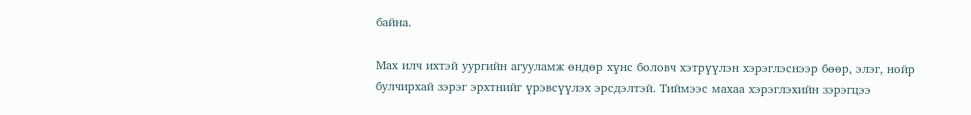байна.

Мах илч ихтэй уургийн агууламж өндөр хүнс боловч хэтрүүлэн хэрэглэснээр бөөр, элэг, нойр булчирхай зэрэг эрхтнийг үрэвсүүлэх эрсдэлтэй. Тиймээс махаа хэрэглэхийн зэрэгцээ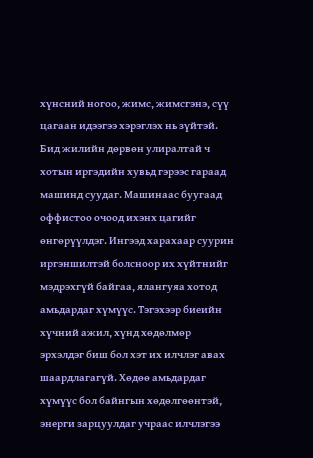хүнсний ногоо, жимс, жимсгэнэ, сүү цагаан идээгээ хэрэглэх нь зүйтэй.  Бид жилийн дөрвөн улиралтай ч хотын иргэдийн хувьд гэрээс гараад машинд суудаг. Машинаас буугаад оффистоо очоод ихэнх цагийг өнгөрүүлдэг. Ингээд харахаар суурин иргэншилтэй болсноор их хүйтнийг мэдрэхгүй байгаа, ялангуяа хотод амьдардаг хүмүүс. Тэгэхээр биеийн хүчний ажил, хүнд хөдөлмөр эрхэлдэг биш бол хэт их илчлэг авах шаардлагагүй. Хөдөө амьдардаг хүмүүс бол байнгын хөдөлгөөнтэй, энерги зарцуулдаг учраас илчлэгээ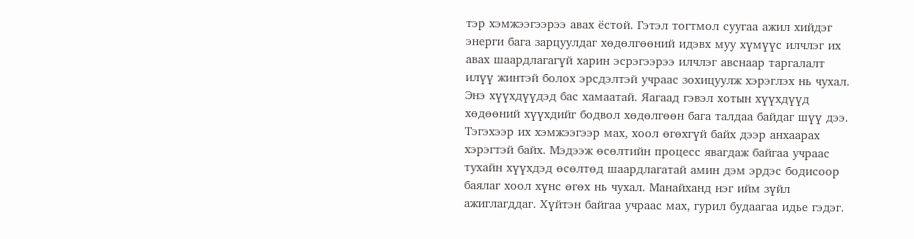тэр хэмжээгээрээ авах ёстой. Гэтэл тогтмол суугаа ажил хийдэг энерги бага зарцуулдаг хөдөлгөөний идэвх муу хүмүүс илчлэг их авах шаардлагагүй харин эсрэгээрээ илчлэг авснаар таргалалт илүү жинтэй болох эрсдэлтэй учраас зохицуулж хэрэглэх нь чухал. Энэ хүүхдүүдэд бас хамаатай. Яагаад гэвэл хотын хүүхдүүд хөдөөний хүүхдийг бодвол хөдөлгөөн бага талдаа байдаг шүү дээ. Тэгэхээр их хэмжээгээр мах, хоол өгөхгүй байх дээр анхаарах хэрэгтэй байх. Мэдээж өсөлтийн процесс явагдаж байгаа учраас тухайн хүүхдэд өсөлтөд шаардлагатай амин дэм эрдэс бодисоор баялаг хоол хүнс өгөх нь чухал. Манайханд нэг ийм зүйл ажиглагддаг. Хүйтэн байгаа учраас мах, гурил будаагаа идье гэдэг.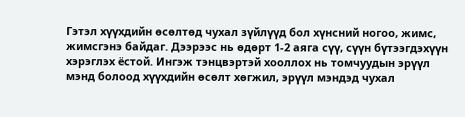Гэтэл хүүхдийн өсөлтөд чухал зүйлүүд бол хүнсний ногоо, жимс, жимсгэнэ байдаг. Дээрээс нь өдөрт 1-2 аяга сүү, сүүн бүтээгдэхүүн хэрэглэх ёстой. Ингэж тэнцвэртэй хооллох нь томчуудын эрүүл мэнд болоод хүүхдийн өсөлт хөгжил, эрүүл мэндэд чухал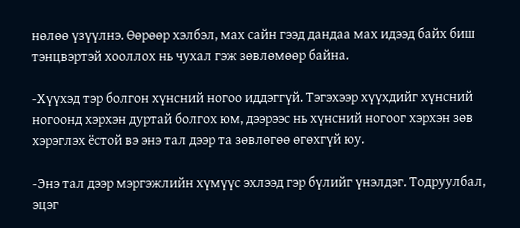нөлөө үзүүлнэ. Өөрөөр хэлбэл, мах сайн гээд дандаа мах идээд байх биш тэнцвэртэй хооллох нь чухал гэж зөвлөмөөр байна.

-Хүүхэд тэр болгон хүнсний ногоо иддэггүй. Тэгэхээр хүүхдийг хүнсний ногоонд хэрхэн дуртай болгох юм, дээрээс нь хүнсний ногоог хэрхэн зөв хэрэглэх ёстой вэ энэ тал дээр та зөвлөгөө өгөхгүй юу.

-Энэ тал дээр мэргэжлийн хүмүүс эхлээд гэр бүлийг үнэлдэг. Тодруулбал, эцэг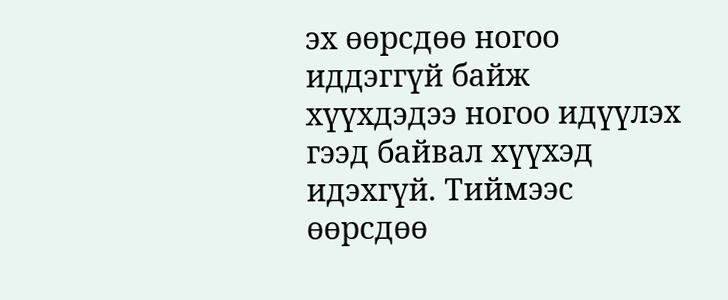эх өөрсдөө ногоо иддэггүй байж хүүхдэдээ ногоо идүүлэх гээд байвал хүүхэд идэхгүй. Тиймээс өөрсдөө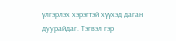үлгэрлэх хэрэгтэй хүүхэд даган дуурайдаг. Тэгвэл гэр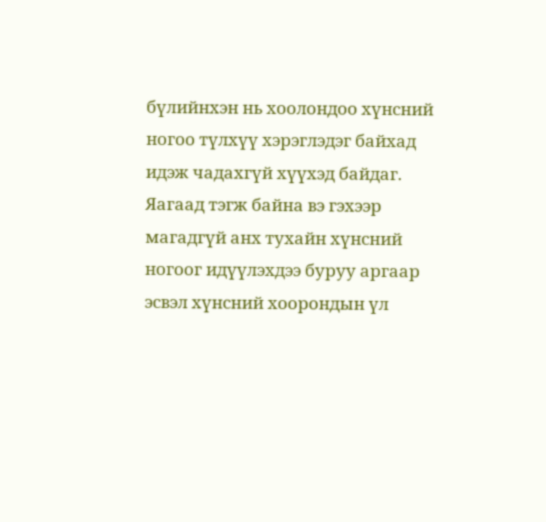бүлийнхэн нь хоолондоо хүнсний ногоо түлхүү хэрэглэдэг байхад идэж чадахгүй хүүхэд байдаг. Яагаад тэгж байна вэ гэхээр магадгүй анх тухайн хүнсний ногоог идүүлэхдээ буруу аргаар эсвэл хүнсний хоорондын үл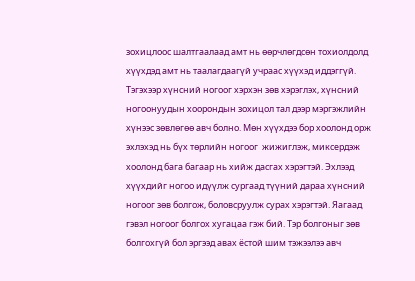зохицлоос шалтгаалаад амт нь өөрчлөгдсөн тохиолдолд хүүхдэд амт нь таалагдаагүй учраас хүүхэд иддэггүй. Тэгэхээр хүнсний ногоог хэрхэн зөв хэрэглэх, хүнсний ногоонуудын хоорондын зохицол тал дээр мэргэжлийн хүнээс зөвлөгөө авч болно. Мөн хүүхдээ бор хоолонд орж эхлэхэд нь бүх төрлийн ногоог  жижиглэж, миксердэж хоолонд бага багаар нь хийж дасгах хэрэгтэй. Эхлээд хүүхдийг ногоо идүүлж сургаад түүний дараа хүнсний ногоог зөв болгож, боловсруулж сурах хэрэгтэй. Яагаад гэвэл ногоог болгох хугацаа гэж бий. Тэр болгоныг зөв болгохгүй бол эргээд авах ёстой шим тэжээлээ авч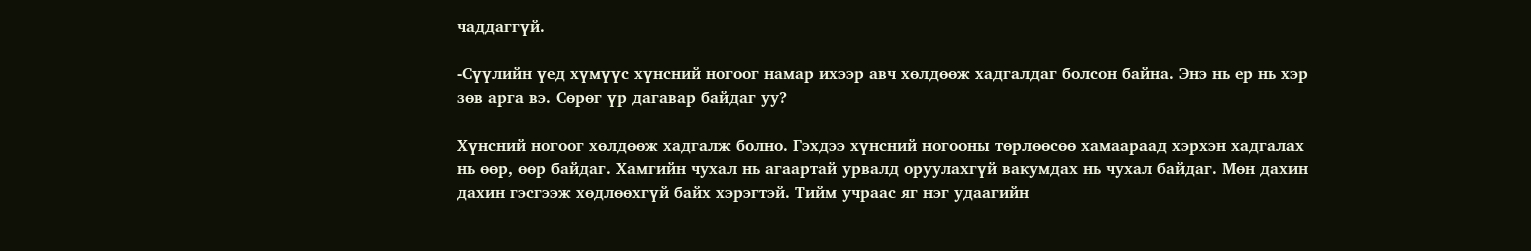чаддаггүй.

-Сүүлийн үед хүмүүс хүнсний ногоог намар ихээр авч хөлдөөж хадгалдаг болсон байна. Энэ нь ер нь хэр зөв арга вэ. Сөрөг үр дагавар байдаг уу?

Хүнсний ногоог хөлдөөж хадгалж болно. Гэхдээ хүнсний ногооны төрлөөсөө хамаараад хэрхэн хадгалах нь өөр, өөр байдаг. Хамгийн чухал нь агаартай урвалд оруулахгүй вакумдах нь чухал байдаг. Мөн дахин дахин гэсгээж хөдлөөхгүй байх хэрэгтэй. Тийм учраас яг нэг удаагийн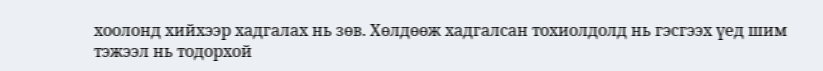хоолонд хийхээр хадгалах нь зөв. Хөлдөөж хадгалсан тохиолдолд нь гэсгээх үед шим тэжээл нь тодорхой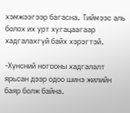хэмжээгээр багасна. Тиймээс аль болох их урт хугацаагаар хадгалахгүй байх хэрэгтэй.

-Хүнсний ногооны хадгалалт ярьсан дээр одоо шинэ жилийн баяр болж байна.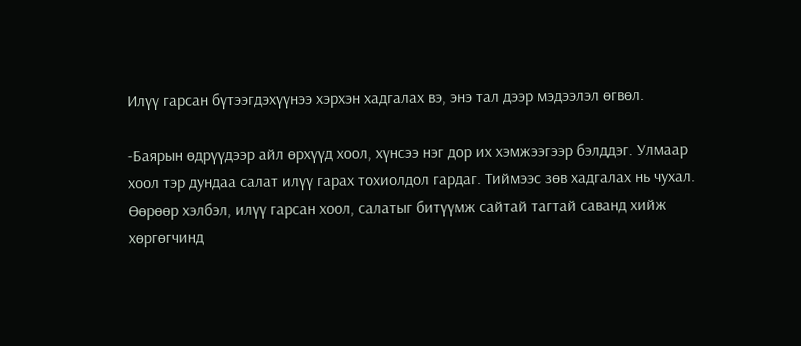Илүү гарсан бүтээгдэхүүнээ хэрхэн хадгалах вэ, энэ тал дээр мэдээлэл өгвөл.

-Баярын өдрүүдээр айл өрхүүд хоол, хүнсээ нэг дор их хэмжээгээр бэлддэг. Улмаар хоол тэр дундаа салат илүү гарах тохиолдол гардаг. Тиймээс зөв хадгалах нь чухал. Өөрөөр хэлбэл, илүү гарсан хоол, салатыг битүүмж сайтай тагтай саванд хийж хөргөгчинд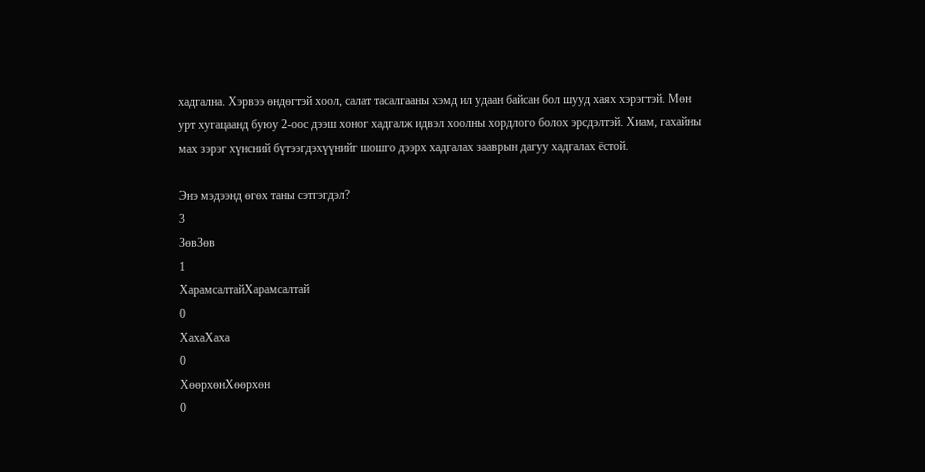хадгална. Хэрвээ өндөгтэй хоол, салат тасалгааны хэмд ил удаан байсан бол шууд хаях хэрэгтэй. Мөн урт хугацаанд буюу 2-оос дээш хоног хадгалж идвэл хоолны хордлого болох эрсдэлтэй. Хиам, гахайны мах зэрэг хүнсний бүтээгдэхүүнийг шошго дээрх хадгалах зааврын дагуу хадгалах ёстой.

Энэ мэдээнд өгөх таны сэтгэгдэл?
3
ЗөвЗөв
1
ХарамсалтайХарамсалтай
0
ХахаХаха
0
ХөөрхөнХөөрхөн
0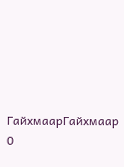ГайхмаарГайхмаар
0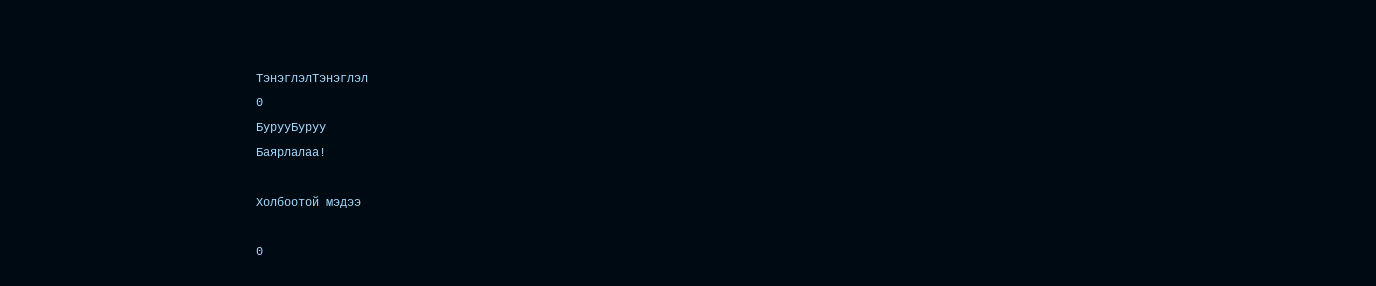ТэнэглэлТэнэглэл
0
БурууБуруу
Баярлалаа!

Холбоотой мэдээ

0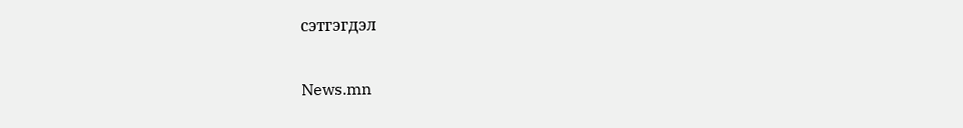сэтгэгдэл

News.mn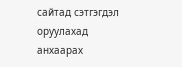сайтад сэтгэгдэл оруулахад анхаарах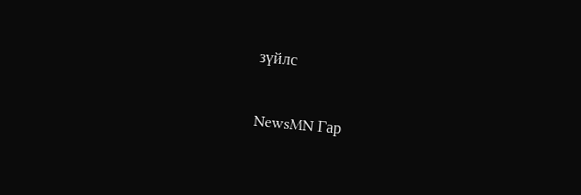зүйлс

NewsMN Гар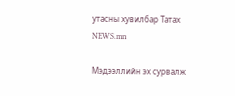утасны хувилбар Татах
NEWS.mn

Мэдээллийн эх сурвалж